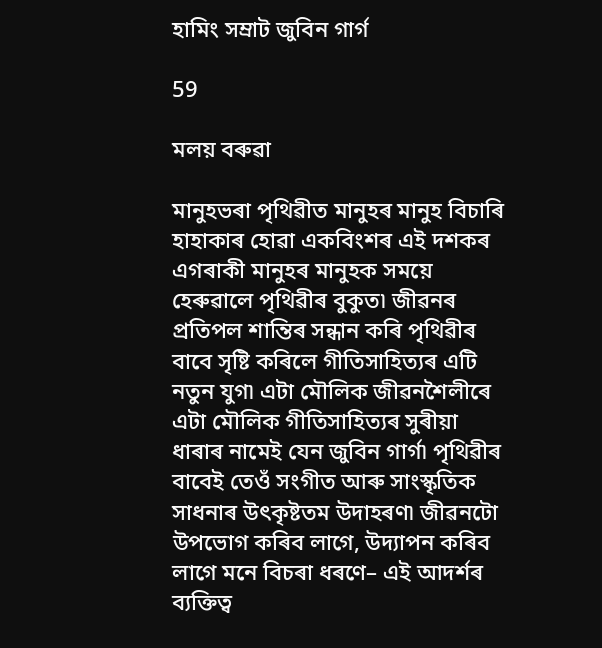হামিং সম্রাট জুবিন গার্গ

59

মলয় বৰুৱা

মানুহভৰা পৃথিৱীত মানুহৰ মানুহ বিচাৰি হাহাকাৰ হোৱা একবিংশৰ এই দশকৰ এগৰাকী মানুহৰ মানুহক সময়ে হেৰুৱালে পৃথিৱীৰ বুকুত৷ জীৱনৰ প্রতিপল শান্তিৰ সন্ধান কৰি পৃথিৱীৰ বাবে সৃষ্টি কৰিলে গীতিসাহিত্যৰ এটি নতুন যুগ৷ এটা মৌলিক জীৱনশৈলীৰে এটা মৌলিক গীতিসাহিত্যৰ সুৰীয়া ধাৰাৰ নামেই যেন জুবিন গার্গ৷ পৃথিৱীৰ বাবেই তেওঁ সংগীত আৰু সাংস্কৃতিক সাধনাৰ উৎকৃষ্টতম উদাহৰণ৷ জীৱনটো উপভোগ কৰিব লাগে, উদ্যাপন কৰিব লাগে মনে বিচৰা ধৰণে– এই আদর্শৰ ব্যক্তিত্ব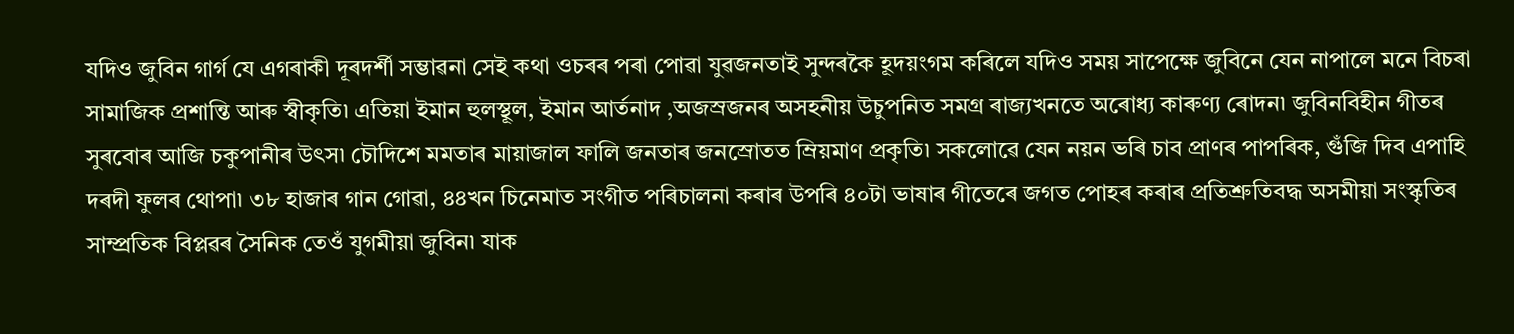যদিও জুবিন গার্গ যে এগৰাকী দূৰদর্শী সম্ভাৱনা সেই কথা ওচৰৰ পৰা পোৱা যুৱজনতাই সুন্দৰকৈ হূদয়ংগম কৰিলে যদিও সময় সাপেক্ষে জুবিনে যেন নাপালে মনে বিচৰা সামাজিক প্রশান্তি আৰু স্বীকৃতি৷ এতিয়া ইমান হুলস্থূল, ইমান আর্তনাদ ,অজস্রজনৰ অসহনীয় উচুপনিত সমগ্র ৰাজ্যখনতে অৰোধ্য কাৰুণ্য ৰোদন৷ জুবিনবিহীন গীতৰ সুৰবোৰ আজি চকুপানীৰ উৎস৷ চৌদিশে মমতাৰ মায়াজাল ফালি জনতাৰ জনস্রোতত ম্রিয়মাণ প্রকৃতি৷ সকলোৱে যেন নয়ন ভৰি চাব প্রাণৰ পাপৰিক, গুঁজি দিব এপাহি দৰদী ফুলৰ থোপা৷ ৩৮ হাজাৰ গান গোৱা, ৪৪খন চিনেমাত সংগীত পৰিচালনা কৰাৰ উপৰি ৪০টা ভাষাৰ গীতেৰে জগত পোহৰ কৰাৰ প্রতিশ্রুতিবদ্ধ অসমীয়া সংস্কৃতিৰ সাম্প্রতিক বিপ্লৱৰ সৈনিক তেওঁ যুগমীয়া জুবিন৷ যাক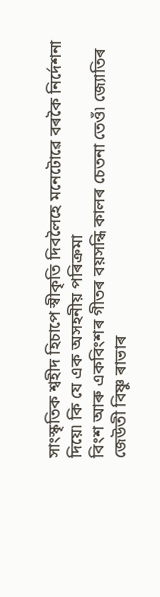সাংস্কৃতিক শ্বহীদ হিচাপে স্বীকৃতি দিবলৈহে মনেটোৱে বৰকৈ নির্দেশনা দিয়ে৷ কি যে এক অসহনীয় পৰিক্রমা
বিংশ আৰু একবিংশৰ গীতৰ বয়সন্ধি কালৰ চেতনা তেওঁ৷ জ্যোতিৰ জেউতী বিষ্ণু ৰাভাৰ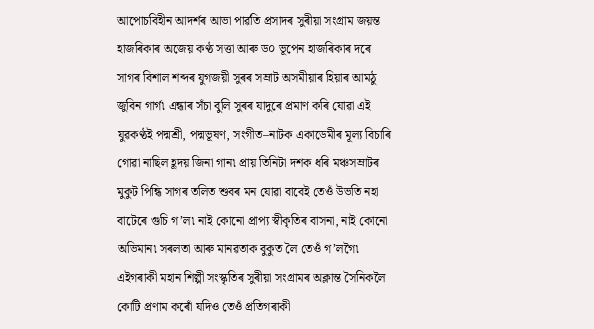আপোচবিহীন আদর্শৰ আভা পার্ৱতি প্রসাদৰ সুৰীয়া সংগ্রাম জয়ন্ত হাজৰিকাৰ অজেয় কণ্ঠ সত্তা আৰু ড০ ভূপেন হাজৰিকাৰ দৰে সাগৰ বিশাল শব্দৰ যুগজয়ী সুৰৰ সম্রাট অসমীয়াৰ হিয়াৰ আমঠু জুবিন গার্গ৷ এন্ধাৰ সঁচা বুলি সুৰৰ যাদুৰে প্রমাণ কৰি যোৱা এই যুৱকণ্ঠই পদ্মশ্রী, পদ্মভূষণ, সংগীত–নাটক একাডেমীৰ মূল্য বিচাৰি গোৱা নাছিল হূদয় জিনা গান৷ প্রায় তিনিটা দশক ধৰি মঞ্চসম্রাটৰ মুকুট পিন্ধি সাগৰ তলিত শুবৰ মন যোৱা বাবেই তেওঁ উভতি নহা বাটেৰে গুচি গ’ল৷ নাই কোনো প্রাপ্য স্বীকৃতিৰ বাসনা, নাই কোনো অভিমান৷ সৰলতা আৰু মানৱতাক বুকুত লৈ তেওঁ গ’লগৈ৷ এইগৰাকী মহান শিল্পী সংস্কৃতিৰ সুৰীয়া সংগ্রামৰ অক্লান্ত সৈনিকলৈ কোটি প্রণাম কৰোঁ যদিও তেওঁ প্রতিগৰাকী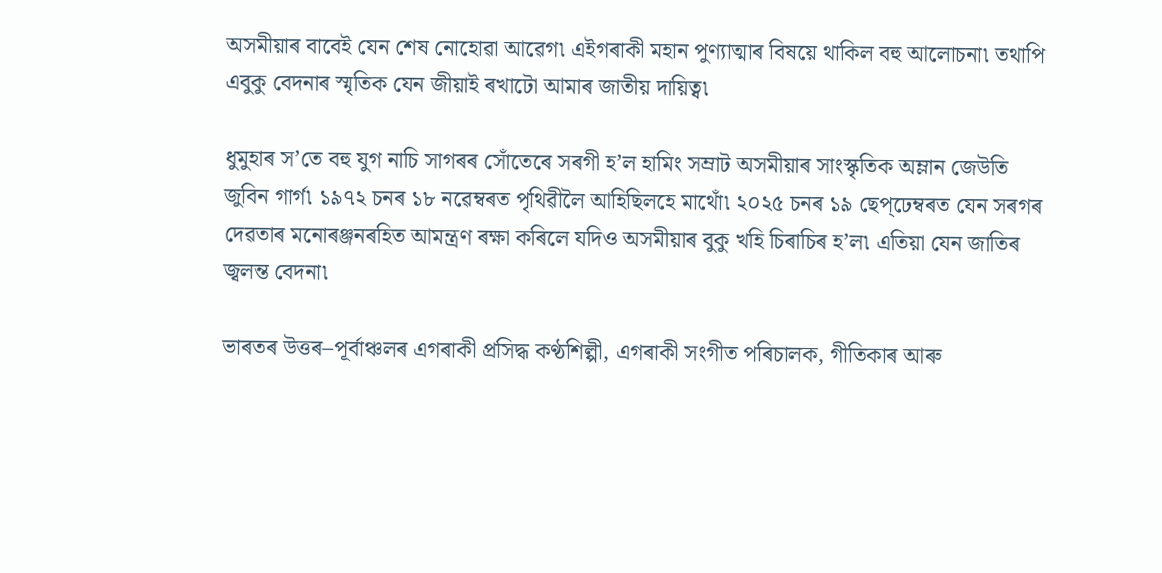অসমীয়াৰ বাবেই যেন শেষ নোহোৱা আৱেগ৷ এইগৰাকী মহান পুণ্যাত্মাৰ বিষয়ে থাকিল বহু আলোচনা৷ তথাপি এবুকু বেদনাৰ স্মৃতিক যেন জীয়াই ৰখাটো আমাৰ জাতীয় দায়িত্ব৷

ধুমুহাৰ স’তে বহু যুগ নাচি সাগৰৰ সোঁতেৰে সৰগী হ’ল হামিং সম্রাট অসমীয়াৰ সাংস্কৃতিক অম্লান জেউতি জুবিন গার্গ৷ ১৯৭২ চনৰ ১৮ নৱেম্বৰত পৃথিৱীলৈ আহিছিলহে মাথোঁ৷ ২০২৫ চনৰ ১৯ ছেপ্ঢেম্বৰত যেন সৰগৰ দেৱতাৰ মনোৰঞ্জনৰহিত আমন্ত্রণ ৰক্ষা কৰিলে যদিও অসমীয়াৰ বুকু খহি চিৰাচিৰ হ’ল৷ এতিয়া যেন জাতিৰ জ্বলন্ত বেদনা৷

ভাৰতৰ উত্তৰ–পূর্বাঞ্চলৰ এগৰাকী প্রসিদ্ধ কণ্ঠশিল্পী, এগৰাকী সংগীত পৰিচালক, গীতিকাৰ আৰু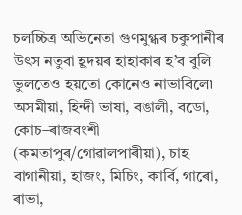চলচ্চিত্র অভিনেতা গুণমুগ্ধৰ চকুপানীৰ উৎস নতুবা হূদয়ৰ হাহাকাৰ হ’ব বুলি ভুলতেও হয়তো কোনেও নাভাবিলে৷ অসমীয়া, হিন্দী ভাষা, বঙালী, বডো, কোচ–ৰাজবংশী (কমতাপুৰ/গোৱালপাৰীয়া), চাহ বাগানীয়া, হাজং, মিচিং, কার্বি, গাৰো, ৰাভা,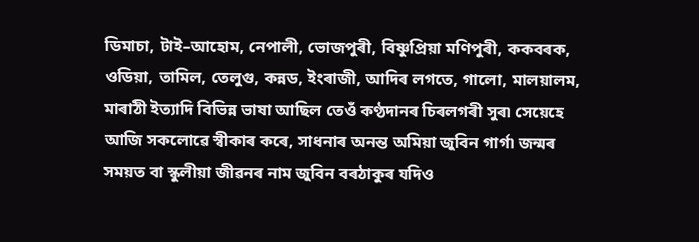ডিমাচা, টাই–আহোম, নেপালী, ভোজপুৰী, বিষ্ণুপ্রিয়া মণিপুৰী, ককবৰক, ওডিয়া, তামিল, তেলুগু, কন্নড, ইংৰাজী, আদিৰ লগতে, গালো, মালয়ালম, মাৰাঠী ইত্যাদি বিভিন্ন ভাষা আছিল তেওঁ কণ্ঠদানৰ চিৰলগৰী সুৰ৷ সেয়েহে আজি সকলোৱে স্বীকাৰ কৰে, সাধনাৰ অনন্ত অমিয়া জুবিন গার্গ৷ জন্মৰ সময়ত বা স্কুলীয়া জীৱনৰ নাম জুবিন বৰঠাকুৰ যদিও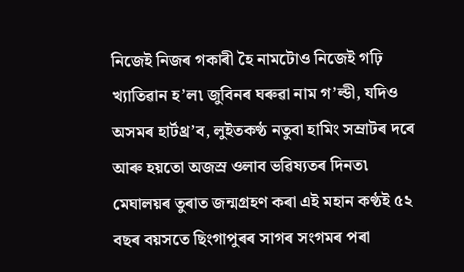নিজেই নিজৰ গকাৰী হৈ নামটোও নিজেই গঢ়ি খ্যাতিৱান হ’ল৷ জুবিনৰ ঘৰুৱা নাম গ’ল্ডী, যদিও অসমৰ হার্টথ্র’ব, লুইতকণ্ঠ নতুবা হামিং সম্রাটৰ দৰে আৰু হয়তো অজস্র ওলাব ভৱিষ্যতৰ দিনত৷ মেঘালয়ৰ তুৰাত জন্মগ্রহণ কৰা এই মহান কণ্ঠই ৫২ বছৰ বয়সতে ছিংগাপুৰৰ সাগৰ সংগমৰ পৰা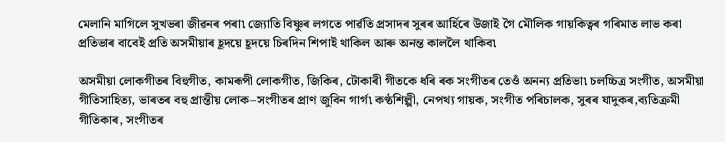মেলানি মাগিলে সুখভৰা জীৱনৰ পৰা৷ জ্যোতি বিষ্ণুৰ লগতে পার্ৱতি প্রসাদৰ সুৰৰ আর্হিৰে উজাই গৈ মৌলিক গায়কিত্বৰ গৰিমাত লাভ কৰা প্রতিভাৰ বাবেই প্রতি অসমীয়াৰ হূদয়ে হূদয়ে চিৰদিন শিপাই থাকিল আৰু অনন্ত কাললৈ থাকিব৷

অসমীয়া লোকগীতৰ বিহুগীত, কামৰূপী লোকগীত, জিকিৰ, টোকাৰী গীতকে ধৰি ৰক সংগীতৰ তেওঁ অনন্য প্রতিভা৷ চলচ্চিত্র সংগীত, অসমীয়া গীতিসাহিত্য, ভাৰতৰ বহু প্রান্তীয় লোক–সংগীতৰ প্রাণ জুবিন গার্গ৷ কণ্ঠশিল্পী, নেপথ্য গায়ক, সংগীত পৰিচালক, সুৰৰ যাদুকৰ,ব্যতিক্রমী গীতিকাৰ, সংগীতৰ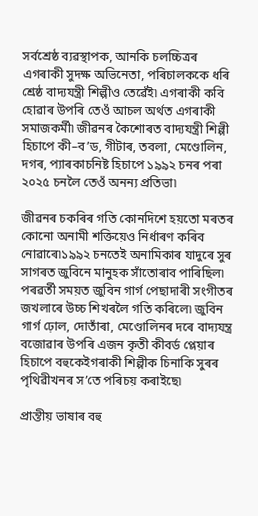সর্বশ্রেষ্ঠ ব্যৱস্থাপক, আনকি চলচ্চিত্রৰ এগৰাকী সুদক্ষ অভিনেতা, পৰিচালককে ধৰি শ্রেষ্ঠ বাদ্যযন্ত্রী শিল্পীও তেৱেঁই৷ এগৰাকী কবি হোৱাৰ উপৰি তেওঁ আচল অর্থত এগৰাকী সমাজকর্মী৷ জীৱনৰ কৈশোৰত বাদ্যযন্ত্রী শিল্পী হিচাপে কী–ব’ড, গীটাৰ, তবলা, মেণ্ডোলিন, দগৰ, প্যাৰকাচনিষ্ট হিচাপে ১৯৯২ চনৰ পৰা ২০২৫ চনলৈ তেওঁ অনন্য প্রতিভা৷

জীৱনৰ চকৰিৰ গতি কোনদিশে হয়তো মৰতৰ কোনো অনামী শক্তিয়েও নির্ধাৰণ কৰিব নোৱাৰে৷১৯৯২ চনতেই অনামিকাৰ যাদুৰে সুৰ সাগৰত জুবিনে মানুহক সাঁতোৰাব পাৰিছিল৷ পৰৱর্তী সময়ত জুবিন গার্গ পেছাদাৰী সংগীতৰ জখলাৰে উচ্চ শিখৰলৈ গতি কৰিলে৷ জুবিন গার্গ ঢ়োল, দোতাঁৰা, মেণ্ডোলিনৰ দৰে বাদ্যযন্ত্র বজোৱাৰ উপৰি এজন কৃতী কীবর্ড প্লেয়াৰ হিচাপে বহুকেইগৰাকী শিল্পীক চিনাকি সুৰৰ পৃথিৱীখনৰ স’তে পৰিচয় কৰাইছে৷

প্রান্তীয় ভাষাৰ বহু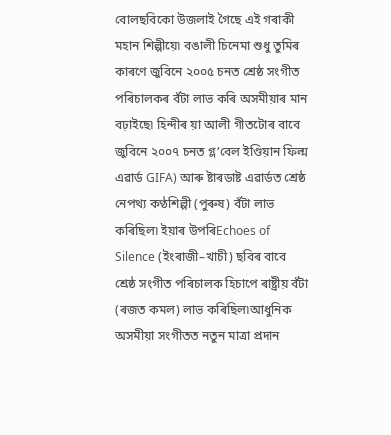বোলছবিকো উজলাই গৈছে এই গৰাকী মহান শিল্পীয়ে৷ বঙালী চিনেমা শুধু তুমিৰ কাৰণে জুবিনে ২০০৫ চনত শ্রেষ্ঠ সংগীত পৰিচালকৰ বঁটা লাভ কৰি অসমীয়াৰ মান বঢ়াইছে৷ হিন্দীৰ য়া আলী গীতটোৰ বাবে জুবিনে ২০০৭ চনত গ্ল’বেল ইণ্ডিয়ান ফিল্ম এৱার্ড GIFA) আৰু ষ্টাৰডাষ্ট এৱার্ডত শ্রেষ্ঠ নেপথ্য কণ্ঠশিল্পী (পুৰুষ) বঁটা লাভ কৰিছিল৷ ইয়াৰ উপৰিEchoes of Silence (ইংৰাজী–খাচী) ছবিৰ বাবে শ্রেষ্ঠ সংগীত পৰিচালক হিচাপে ৰাষ্ট্রীয় বঁটা (ৰজত কমল) লাভ কৰিছিল৷আধুনিক অসমীয়া সংগীতত নতুন মাত্রা প্রদান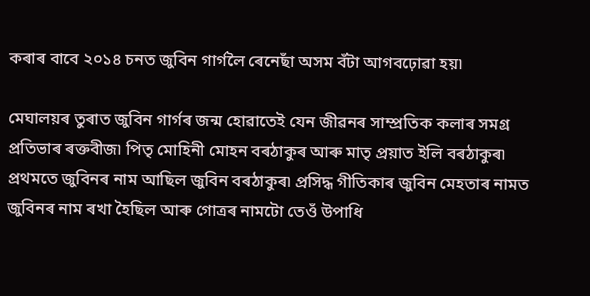কৰাৰ বাবে ২০১৪ চনত জুবিন গার্গলৈ ৰেনেছাঁ অসম বঁটা আগবঢ়োৱা হয়৷

মেঘালয়ৰ তুৰাত জুবিন গার্গৰ জন্ম হোৱাতেই যেন জীৱনৰ সাম্প্রতিক কলাৰ সমগ্র প্রতিভাৰ ৰক্তবীজ৷ পিতৃ মোহিনী মোহন বৰঠাকুৰ আৰু মাতৃ প্রয়াত ইলি বৰঠাকুৰ৷ প্রথমতে জুবিনৰ নাম আছিল জুবিন বৰঠাকুৰ৷ প্রসিদ্ধ গীতিকাৰ জুবিন মেহতাৰ নামত জুবিনৰ নাম ৰখা হৈছিল আৰু গোত্রৰ নামটো তেওঁ উপাধি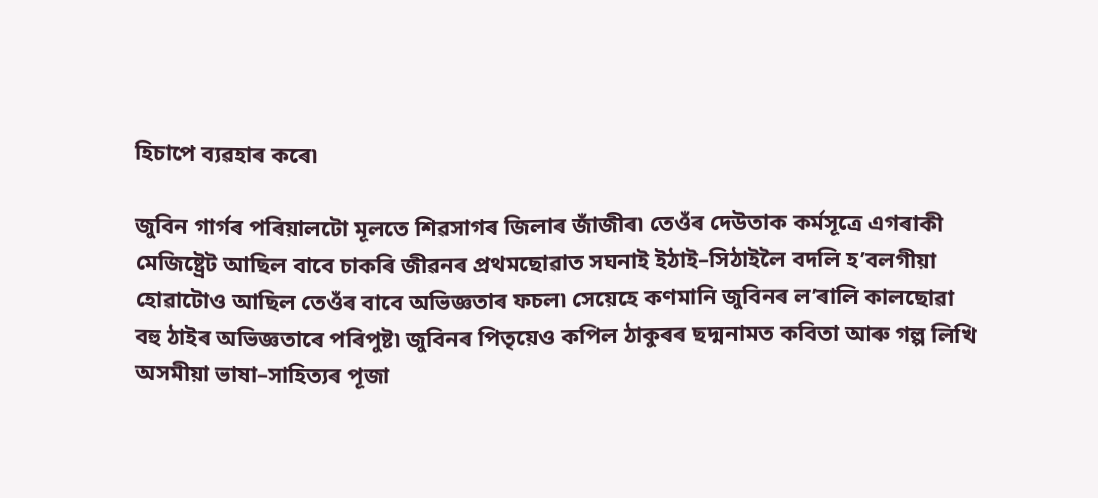হিচাপে ব্যৱহাৰ কৰে৷

জুবিন গার্গৰ পৰিয়ালটো মূলতে শিৱসাগৰ জিলাৰ জাঁজীৰ৷ তেওঁৰ দেউতাক কর্মসূত্রে এগৰাকী মেজিষ্ট্রেট আছিল বাবে চাকৰি জীৱনৰ প্রথমছোৱাত সঘনাই ইঠাই–সিঠাইলৈ বদলি হ’বলগীয়া হোৱাটোও আছিল তেওঁৰ বাবে অভিজ্ঞতাৰ ফচল৷ সেয়েহে কণমানি জুবিনৰ ল’ৰালি কালছোৱা বহু ঠাইৰ অভিজ্ঞতাৰে পৰিপুষ্ট৷ জুবিনৰ পিতৃয়েও কপিল ঠাকুৰৰ ছদ্মনামত কবিতা আৰু গল্প লিখি অসমীয়া ভাষা–সাহিত্যৰ পূজা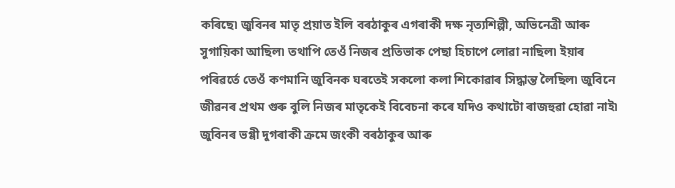কৰিছে৷ জুবিনৰ মাতৃ প্রয়াত ইলি বৰঠাকুৰ এগৰাকী দক্ষ নৃত্যশিল্পী, অভিনেত্রী আৰু সুগায়িকা আছিল৷ তথাপি তেওঁ নিজৰ প্রতিভাক পেছা হিচাপে লোৱা নাছিল৷ ইয়াৰ পৰিৱর্তে তেওঁ কণমানি জুবিনক ঘৰতেই সকলো কলা শিকোৱাৰ সিদ্ধান্ত লৈছিল৷ জুবিনে জীৱনৰ প্রথম গুৰু বুলি নিজৰ মাতৃকেই বিবেচনা কৰে যদিও কথাটো ৰাজহুৱা হোৱা নাই৷ জুবিনৰ ভগ্ণী দুগৰাকী ক্রমে জংকী বৰঠাকুৰ আৰু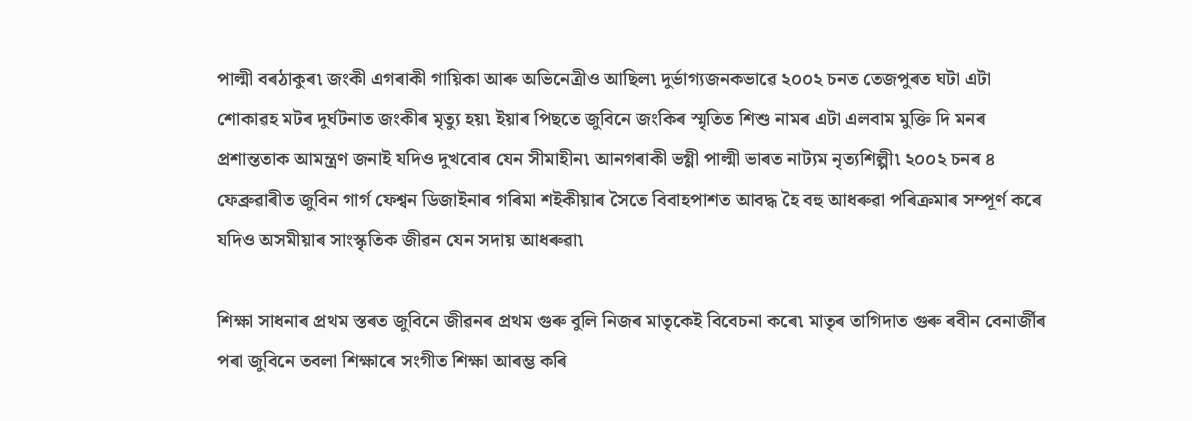পাল্মী বৰঠাকুৰ৷ জংকী এগৰাকী গায়িকা আৰু অভিনেত্রীও আছিল৷ দুর্ভাগ্যজনকভাৱে ২০০২ চনত তেজপুৰত ঘটা এটা শোকাৱহ মটৰ দুর্ঘটনাত জংকীৰ মৃত্যু হয়৷ ইয়াৰ পিছতে জুবিনে জংকিৰ স্মৃতিত শিশু নামৰ এটা এলবাম মুক্তি দি মনৰ প্রশান্ততাক আমন্ত্রণ জনাই যদিও দুখবোৰ যেন সীমাহীন৷ আনগৰাকী ভগ্ণী পাল্মী ভাৰত নাট্যম নৃত্যশিল্পী৷ ২০০২ চনৰ ৪ ফেব্রুৱাৰীত জুবিন গার্গ ফেশ্বন ডিজাইনাৰ গৰিমা শইকীয়াৰ সৈতে বিবাহপাশত আবদ্ধ হৈ বহু আধৰুৱা পৰিক্রমাৰ সম্পূর্ণ কৰে যদিও অসমীয়াৰ সাংস্কৃতিক জীৱন যেন সদায় আধৰুৱা৷

শিক্ষা সাধনাৰ প্রথম স্তৰত জুবিনে জীৱনৰ প্রথম গুৰু বুলি নিজৰ মাতৃকেই বিবেচনা কৰে৷ মাতৃৰ তাগিদাত গুৰু ৰবীন বেনার্জীৰ পৰা জুবিনে তবলা শিক্ষাৰে সংগীত শিক্ষা আৰম্ভ কৰি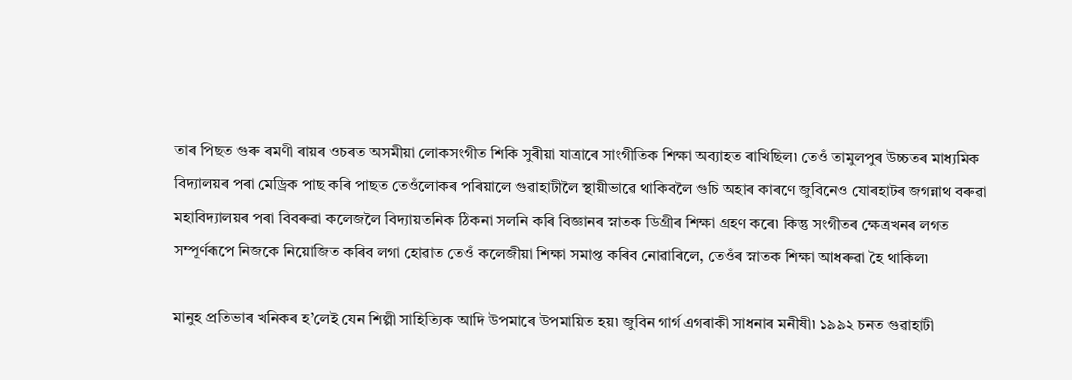তাৰ পিছত গুৰু ৰমণী ৰায়ৰ ওচৰত অসমীয়া লোকসংগীত শিকি সুৰীয়া যাত্রাৰে সাংগীতিক শিক্ষা অব্যাহত ৰাখিছিল৷ তেওঁ তামুলপুৰ উচ্চতৰ মাধ্যমিক বিদ্যালয়ৰ পৰা মেড্রিক পাছ কৰি পাছত তেওঁলোকৰ পৰিয়ালে গুৱাহাটীলৈ স্থায়ীভাৱে থাকিবলৈ গুচি অহাৰ কাৰণে জুবিনেও যোৰহাটৰ জগন্নাথ বৰুৱা মহাবিদ্যালয়ৰ পৰা বিবৰুৱা কলেজলৈ বিদ্যায়তনিক ঠিকনা সলনি কৰি বিজ্ঞানৰ স্নাতক ডিগ্রীৰ শিক্ষা গ্রহণ কৰে৷ কিন্তু সংগীতৰ ক্ষেত্রখনৰ লগত সম্পূর্ণৰূপে নিজকে নিয়োজিত কৰিব লগা হোৱাত তেওঁ কলেজীয়া শিক্ষা সমাপ্ত কৰিব নোৱাৰিলে, তেওঁৰ স্নাতক শিক্ষা আধৰুৱা হৈ থাকিল৷

মানুহ প্রতিভাৰ খনিকৰ হ’লেই যেন শিল্পী সাহিত্যিক আদি উপমাৰে উপমায়িত হয়৷ জুবিন গার্গ এগৰাকী সাধনাৰ মনীষী৷ ১৯৯২ চনত গুৱাহাটী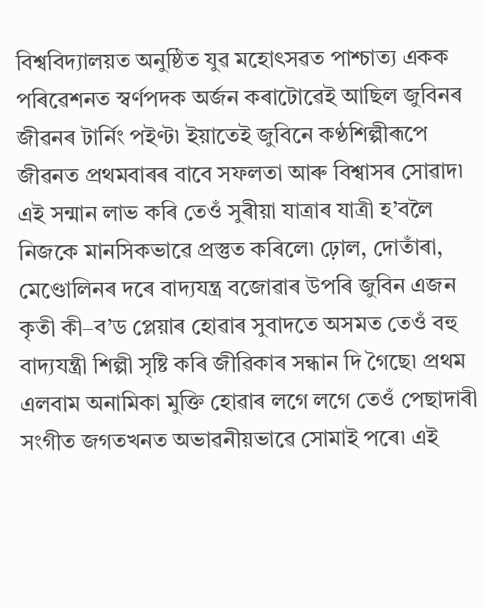বিশ্ববিদ্যালয়ত অনুষ্ঠিত যুৱ মহোৎসৱত পাশ্চাত্য একক পৰিৱেশনত স্বর্ণপদক অর্জন কৰাটোৱেই আছিল জুবিনৰ জীৱনৰ টার্নিং পইণ্ট৷ ইয়াতেই জুবিনে কণ্ঠশিল্পীৰূপে জীৱনত প্রথমবাৰৰ বাবে সফলতা আৰু বিশ্বাসৰ সোৱাদ৷ এই সন্মান লাভ কৰি তেওঁ সুৰীয়া যাত্রাৰ যাত্রী হ’বলৈ নিজকে মানসিকভাৱে প্রস্তুত কৰিলে৷ ঢ়োল, দোতাঁৰা, মেণ্ডোলিনৰ দৰে বাদ্যযন্ত্র বজোৱাৰ উপৰি জুবিন এজন কৃতী কী–ব’ড প্লেয়াৰ হোৱাৰ সুবাদতে অসমত তেওঁ বহু বাদ্যযন্ত্রী শিল্পী সৃষ্টি কৰি জীৱিকাৰ সন্ধান দি গৈছে৷ প্রথম এলবাম অনামিকা মুক্তি হোৱাৰ লগে লগে তেওঁ পেছাদাৰী সংগীত জগতখনত অভাৱনীয়ভাৱে সোমাই পৰে৷ এই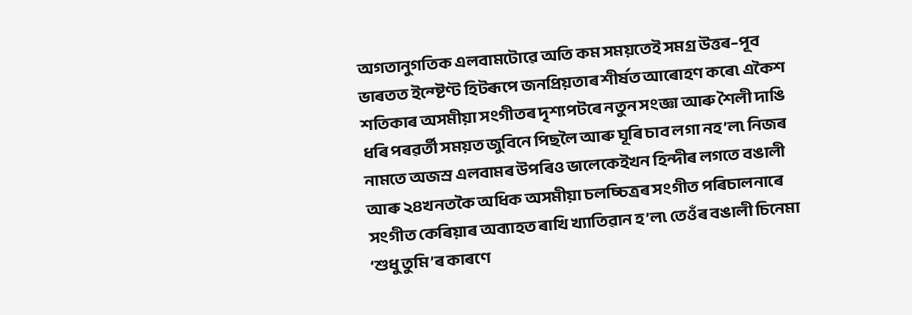অগতানুগতিক এলবামটোৱে অতি কম সময়তেই সমগ্র উত্তৰ–পূব ভাৰতত ইন্ষ্টেণ্ট হিটৰূপে জনপ্রিয়তাৰ শীর্ষত আৰোহণ কৰে৷ একৈশ শতিকাৰ অসমীয়া সংগীতৰ দৃশ্যপটৰে নতুন সংজ্ঞা আৰু শৈলী দাঙি ধৰি পৰৱর্তী সময়ত জুবিনে পিছলৈ আৰু ঘূৰি চাব লগা নহ’ল৷ নিজৰ নামতে অজস্র এলবামৰ উপৰিও ভালেকেইখন হিন্দীৰ লগতে বঙালী আৰু ২৪খনতকৈ অধিক অসমীয়া চলচ্চিত্রৰ সংগীত পৰিচালনাৰে সংগীত কেৰিয়াৰ অব্যাহত ৰাখি খ্যাতিৱান হ’ল৷ তেওঁৰ বঙালী চিনেমা ‘শুধু তুমি’ৰ কাৰণে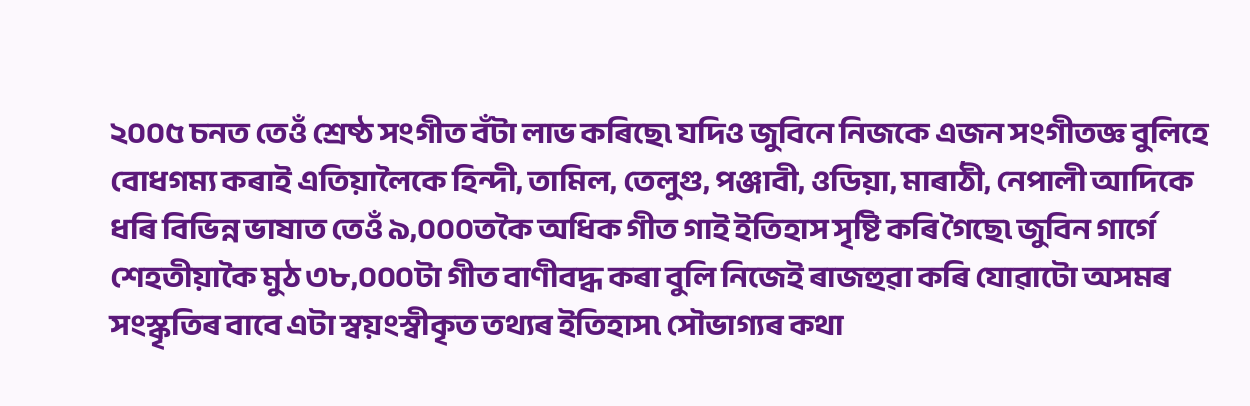২০০৫ চনত তেওঁ শ্রেষ্ঠ সংগীত বঁটা লাভ কৰিছে৷ যদিও জুবিনে নিজকে এজন সংগীতজ্ঞ বুলিহে বোধগম্য কৰাই এতিয়ালৈকে হিন্দী, তামিল, তেলুগু, পঞ্জাবী, ওডিয়া, মাৰাঠী, নেপালী আদিকে ধৰি বিভিন্ন ভাষাত তেওঁ ৯,০০০তকৈ অধিক গীত গাই ইতিহাস সৃষ্টি কৰি গৈছে৷ জুবিন গার্গে শেহতীয়াকৈ মুঠ ৩৮,০০০টা গীত বাণীবদ্ধ কৰা বুলি নিজেই ৰাজহুৱা কৰি যোৱাটো অসমৰ সংস্কৃতিৰ বাবে এটা স্বয়ংস্বীকৃত তথ্যৰ ইতিহাস৷ সৌভাগ্যৰ কথা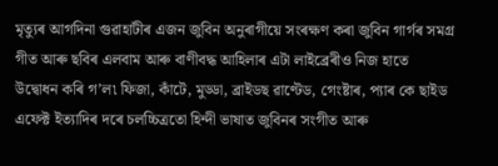মৃত্যুৰ আগদিনা গুৱাহাটীৰ এজন জুবিন অনুৰাগীয়ে সংৰক্ষণ কৰা জুবিন গার্গৰ সমগ্র গীত আৰু ছবিৰ এলবাম আৰু বাণীবদ্ধ আহিলাৰ এটা লাইব্রেৰীও নিজ হাতে উদ্বোধন কৰি গ’ল৷ ফিজা, কাঁটে, মুড্ডা, ব্রাইডছ ৱাণ্টেড, গেংষ্টাৰ, প্যাৰ কে ছাইড এফেক্ট ইত্যাদিৰ দৰে চলচ্চিত্রতো হিন্দী ভাষাত জুবিনৰ সংগীত আৰু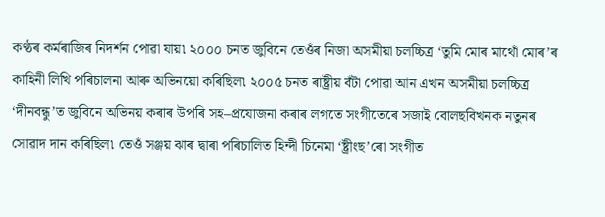কণ্ঠৰ কর্মৰাজিৰ নিদর্শন পোৱা যায়৷ ২০০০ চনত জুবিনে তেওঁৰ নিজা অসমীয়া চলচ্চিত্র ‘তুমি মোৰ মাথোঁ মোৰ’ৰ কাহিনী লিখি পৰিচালনা আৰু অভিনয়ো কৰিছিল৷ ২০০৫ চনত ৰাষ্ট্রীয় বঁটা পোৱা আন এখন অসমীয়া চলচ্চিত্র ‘দীনবন্ধু’ত জুবিনে অভিনয় কৰাৰ উপৰি সহ–প্রযোজনা কৰাৰ লগতে সংগীতেৰে সজাই বোলছবিখনক নতুনৰ সোৱাদ দান কৰিছিল৷ তেওঁ সঞ্জয় ঝাৰ দ্বাৰা পৰিচালিত হিন্দী চিনেমা ‘ষ্ট্রীংছ’ৰো সংগীত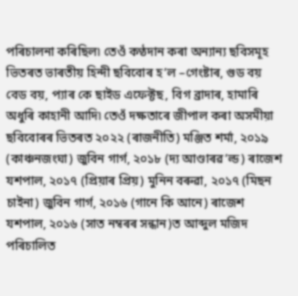পৰিচালনা কৰিছিল৷ তেওঁ কণ্ঠদান কৰা অন্যান্য ছবিসমূহ ভিতৰত ভাৰতীয় হিন্দী ছবিবোৰ হ’ল –গেংষ্টাৰ, গুড বয় বেড বয়, প্যাৰ কে ছাইড এফেক্টছ, বিগ ব্রাদাৰ, হামাৰি অধুৰি কাহানী আদি৷ তেওঁ দক্ষতাৰে জীপাল কৰা অসমীয়া ছবিবোৰৰ ভিতৰত ২০২২ (ৰাজনীতি) মঞ্জিত শর্মা, ২০১৯ (কাঞ্চনজংঘা) জুবিন গার্গ, ২০১৮ (দ্য আণ্ডাৰৱ’ল্ড) ৰাজেশ যশপাল, ২০১৭ (প্রিয়াৰ প্রিয়) মুনিন বৰুৱা, ২০১৭ (মিছন চাইনা) জুবিন গার্গ, ২০১৬ (গানে কি আনে) ৰাজেশ যশপাল, ২০১৬ (সাত নম্বৰৰ সন্ধান)ত আব্দুল মজিদ পৰিচালিত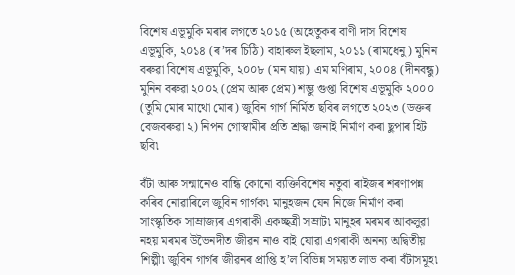বিশেষ এভূমুকি মৰাৰ লগতে ২০১৫ (অহেতুকৰ বাণী দাস বিশেষ এভূমুকি, ২০১৪ (ৰ’দৰ চিঠি) বাহাৰুল ইছলাম, ২০১১ (ৰামধেনু) মুনিন বৰুৱা বিশেষ এভূমুকি, ২০০৮ (মন যায়) এম মণিৰাম, ২০০৪ (দীনবন্ধু) মুনিন বৰুৱা ২০০২ (প্রেম আৰু প্রেম) শম্ভু গুপ্তা বিশেষ এভূমুকি ২০০০ (তুমি মোৰ মাথো মোৰ) জুবিন গার্গ নির্মিত ছবিৰ লগতে ২০২৩ (ডক্তৰ বেজবৰুৱা ২) নিপন গোস্বামীৰ প্রতি শ্রদ্ধা জনাই নির্মাণ কৰা ছুপাৰ হিট ছবি৷

বঁটা আৰু সন্মানেও বান্ধি কোনো ব্যক্তিবিশেষ নতুবা ৰাইজৰ শৰণাপন্ন কৰিব নোৱাৰিলে জুবিন গার্গক৷ মানুহজন যেন নিজে নির্মাণ কৰা সাংস্কৃতিক সাম্রাজ্যৰ এগৰাকী একচ্ছত্রী সম্রাট৷ মানুহৰ মৰমৰ আকলুৱা নহয় মৰমৰ উভৈনদীত জীৱন নাও বাই যোৱা এগৰাকী অনন্য অদ্বিতীয় শিল্পী৷ জুবিন গার্গৰ জীৱনৰ প্রাপ্তি হ’ল বিভিন্ন সময়ত লাভ কৰা বঁটাসমূহ৷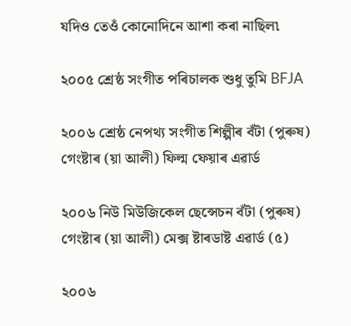যদিও তেওঁ কোনোদিনে আশা কৰা নাছিল৷

২০০৫ শ্রেষ্ঠ সংগীত পৰিচালক শুধু তুমি BFJA

২০০৬ শ্রেষ্ঠ নেপথ্য সংগীত শিল্পীৰ বঁটা (পুৰুষ) গেংষ্টাৰ (য়া আলী) ফিল্ম ফেয়াৰ এৱার্ড

২০০৬ নিউ মিউজিকেল ছেন্সেচন বঁটা (পুৰুষ) গেংষ্টাৰ (য়া আলী) মেক্স ষ্টাৰডাষ্ট এৱার্ড (৫)

২০০৬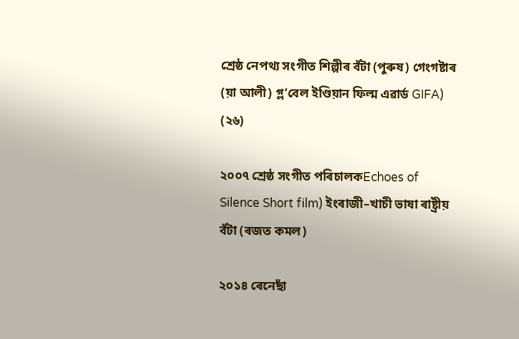শ্রেষ্ঠ নেপথ্য সংগীত শিল্পীৰ বঁটা (পুৰুষ) গেংগষ্টাৰ (য়া আলী) গ্ল’বেল ইণ্ডিয়ান ফিল্ম এৱার্ড GIFA) (২৬)

২০০৭ শ্রেষ্ঠ সংগীত পৰিচালকEchoes of Silence Short film) ইংৰাজী–খাচী ভাষা ৰাষ্ট্রীয় বঁটা (ৰজত কমল)

২০১৪ ৰেনেছাঁ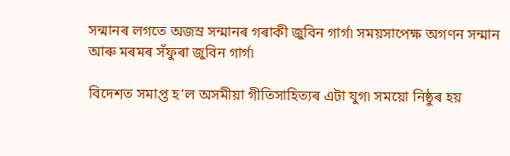সন্মানৰ লগতে অজস্র সন্মানৰ গৰাকী জুবিন গার্গ৷ সময়সাপেক্ষ অগণন সন্মান আৰু মৰমৰ সঁফুৰা জুবিন গার্গ৷

বিদেশত সমাপ্ত হ’ল অসমীয়া গীতিসাহিত্যৰ এটা যুগ৷ সময়ো নিষ্ঠুৰ হয়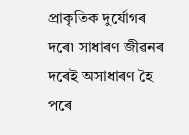প্রাকৃতিক দুর্যোগৰ দৰে৷ সাধাৰণ জীৱনৰ দৰেই অসাধাৰণ হৈ পৰে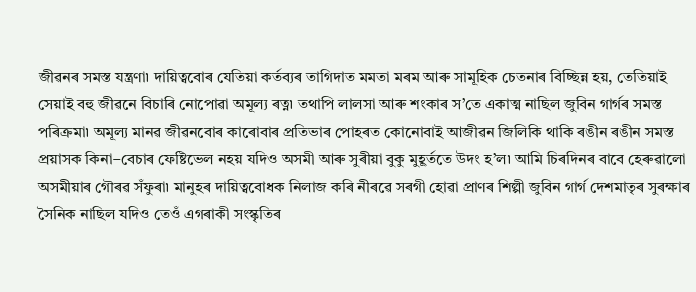জীৱনৰ সমস্ত যন্ত্রণা৷ দায়িত্ববোৰ যেতিয়া কর্তব্যৰ তাগিদাত মমতা মৰম আৰু সামূহিক চেতনাৰ বিচ্ছিন্ন হয়, তেতিয়াই সেয়াই বহু জীৱনে বিচাৰি নোপোৱা অমূল্য ৰত্ন৷ তথাপি লালসা আৰু শংকাৰ স’তে একাত্ম নাছিল জুবিন গার্গৰ সমস্ত পৰিক্রমা৷ অমূল্য মানৱ জীৱনবোৰ কাৰোবাৰ প্রতিভাৰ পোহৰত কোনোবাই আজীৱন জিলিকি থাকি ৰঙীন ৰঙীন সমস্ত প্রয়াসক কিনা–বেচাৰ ফেষ্টিভেল নহয় যদিও অসমী আৰু সুৰীয়া বুকু মুহূর্ততে উদং হ’ল৷ আমি চিৰদিনৰ বাবে হেৰুৱালো অসমীয়াৰ গৌৰৱ সঁফুৰা৷ মানুহৰ দায়িত্ববোধক নিলাজ কৰি নীৰৱে সৰগী হোৱা প্রাণৰ শিল্পী জুবিন গার্গ দেশমাতৃৰ সুৰক্ষাৰ সৈনিক নাছিল যদিও তেওঁ এগৰাকী সংস্কৃতিৰ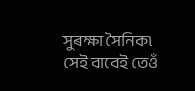সুৰক্ষা সৈনিক৷ সেই বাবেই তেওঁ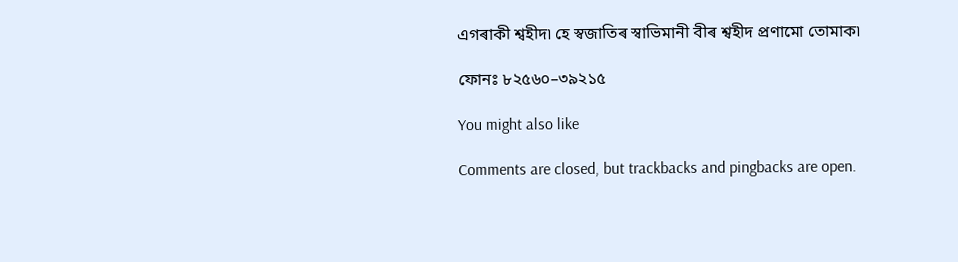এগৰাকী শ্বহীদ৷ হে স্বজাতিৰ স্বাভিমানী বীৰ শ্বহীদ প্রণামো তোমাক৷

ফোনঃ ৮২৫৬০–৩৯২১৫

You might also like

Comments are closed, but trackbacks and pingbacks are open.